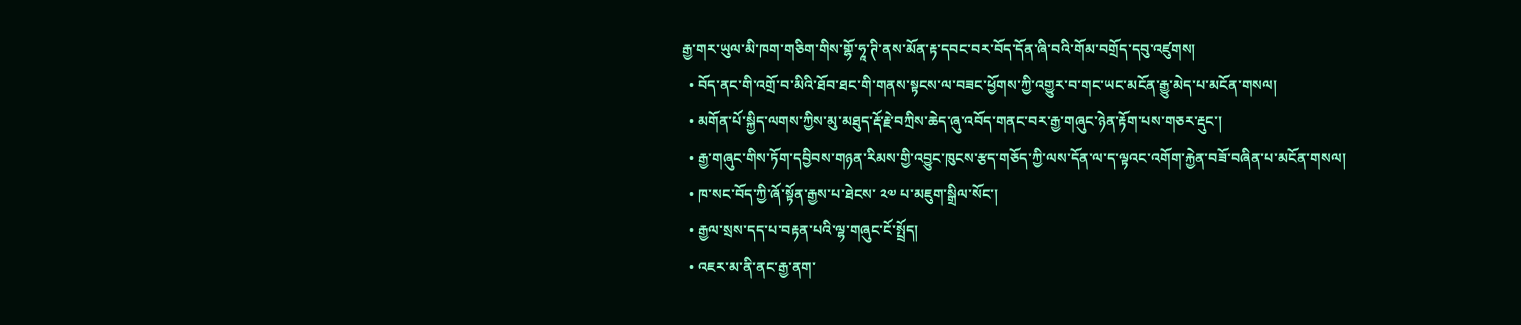རྒྱ་གར་ཡུལ་མི་ཁག་གཅིག་གིས་གྷོ་ཧཱ་ཊི་ནས་མོན་རྟ་དབང་བར་བོད་དོན་ཞི་བའི་གོམ་བགྲོད་དབུ་འཛུགས།
  • བོད་ནང་གི་འགྲོ་བ་མིའི་ཐོབ་ཐང་གི་གནས་སྟངས་ལ་བཟང་ཕྱོགས་ཀྱི་འགྱུར་བ་གང་ཡང་མངོན་རྒྱུ་མེད་པ་མངོན་གསལ།
  • མགོན་པོ་སྐྱིད་ལགས་ཀྱིས་མུ་མཐུད་རྡོ་རྗེ་བཀྲིས་ཆེད་ཞུ་འབོད་གནང་བར་རྒྱ་གཞུང་ཉེན་རྟོག་པས་གཅར་རྡུང་།
  • རྒྱ་གཞུང་གིས་ཏོག་དབྱིབས་གཉན་རིམས་གྱི་འབྱུང་ཁུངས་རྩད་གཅོད་ཀྱི་ལས་དོན་ལ་ད་ལྟའང་འགོག་རྐྱེན་བཟོ་བཞིན་པ་མངོན་གསལ།
  • ཁ་སང་བོད་ཀྱི་ཞོ་སྟོན་རྒྱས་པ་ཐེངས་ ༢༧ པ་མཇུག་སྒྲིལ་སོང་།
  • རྒྱལ་སྲས་དད་པ་བརྟན་པའི་ལྷ་གཞུང་ངོ་སྤྲོད།
  • འཇར་མ་ནི་ནང་རྒྱ་ནག་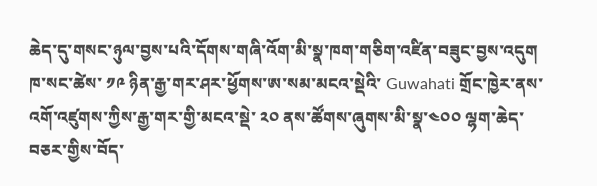ཆེད་དུ་གསང་ཉུལ་བྱས་པའི་དོགས་གཞི་འོག་མི་སྣ་ཁག་གཅིག་འཛིན་བཟུང་བྱས་འདུག
ཁ་སང་ཚེས་ ༡༩ ཉིན་རྒྱ་གར་ཤར་ཕྱོགས་ཨ་སམ་མངའ་སྡེའི་ Guwahati གྲོང་ཁྱེར་ནས་འགོ་འཛུགས་ཀྱིས་རྒྱ་གར་གྱི་མངའ་སྡེ་ ༢༠ ནས་ཚོགས་ཞུགས་མི་སྣ་༤༠༠ ལྷག་ཆེད་བཅར་གྱིས་བོད་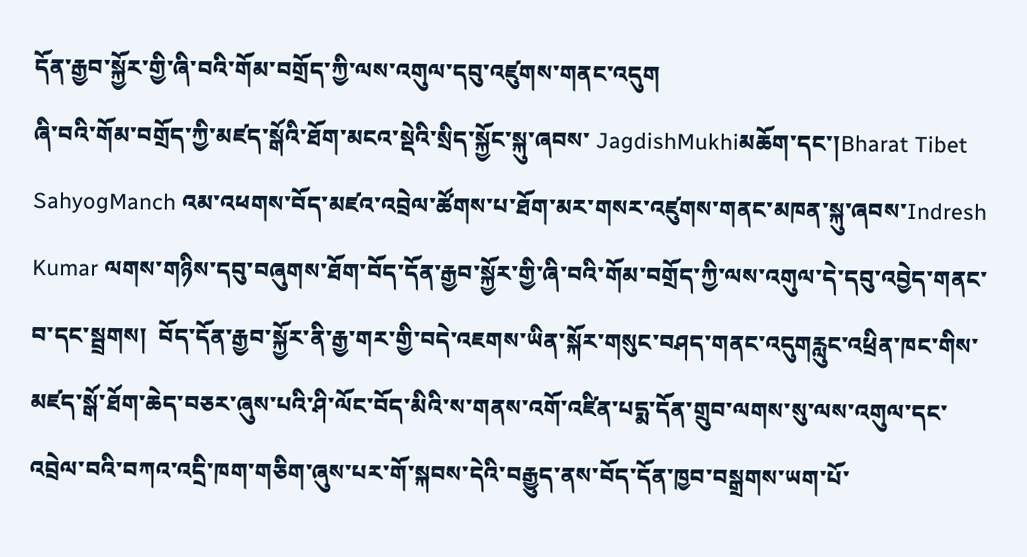དོན་རྒྱབ་སྐྱོར་གྱི་ཞི་བའི་གོམ་བགྲོད་ཀྱི་ལས་འགུལ་དབུ་འཛུགས་གནང་འདུག
ཞི་བའི་གོམ་བགྲོད་ཀྱི་མཛད་སྒོའི་ཐོག་མངའ་སྡེའི་སྲིད་སྐྱོང་སྐུ་ཞབས་ JagdishMukhiམཆོག་དང་།Bharat Tibet SahyogManch འམ་འཕགས་བོད་མཛའ་འབྲེལ་ཚོགས་པ་ཐོག་མར་གསར་འཛུགས་གནང་མཁན་སྐུ་ཞབས་Indresh  Kumar ལགས་གཉིས་དབུ་བཞུགས་ཐོག་བོད་དོན་རྒྱབ་སྐྱོར་གྱི་ཞི་བའི་གོམ་བགྲོད་ཀྱི་ལས་འགུལ་དེ་དབུ་འབྱེད་གནང་བ་དང་སྦྲགས།  བོད་དོན་རྒྱབ་སྐྱོར་ནི་རྒྱ་གར་གྱི་བདེ་འཇགས་ཡིན་སྐོར་གསུང་བཤད་གནང་འདུགརླུང་འཕྲིན་ཁང་གིས་མཛད་སྒོ་ཐོག་ཆེད་བཅར་ཞུས་པའི་ཤི་ལོང་བོད་མིའི་ས་གནས་འགོ་འཛིན་པདྨ་དོན་གྲུབ་ལགས་སུ་ལས་འགུལ་དང་འབྲེལ་བའི་བཀའ་འདྲི་ཁག་གཅིག་ཞུས་པར་གོ་སྐབས་དེའི་བརྒྱུད་ནས་བོད་དོན་ཁྱབ་བསྒྲགས་ཡག་པོ་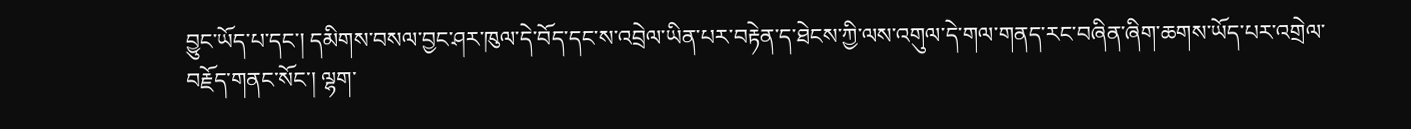བྱུང་ཡོད་པ་དང་། དམིགས་བསལ་བྱང་ཤར་ཁུལ་དེ་བོད་དང་ས་འབྲེལ་ཡིན་པར་བརྟེན་ད་ཐེངས་ཀྱི་ལས་འགུལ་དེ་གལ་གནད་རང་བཞིན་ཞིག་ཆགས་ཡོད་པར་འགྲེལ་བརྗོད་གནང་སོང་། ལྷག་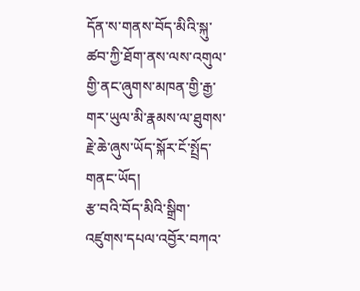དོན་ས་གནས་བོད་མིའི་སྐུ་ཚབ་ཀྱི་ཐོག་ནས་ལས་འགུལ་གྱི་ནང་ཞུགས་མཁན་གྱི་རྒྱ་གར་ཡུལ་མི་རྣམས་ལ་ཐུགས་རྗེ་ཆེ་ཞུས་ཡོད་སྐོར་ངོ་སྤྲོད་གནང་ཡོད།
རྩ་བའི་བོད་མིའི་སྒྲིག་འཛུགས་དཔལ་འབྱོར་བཀའ་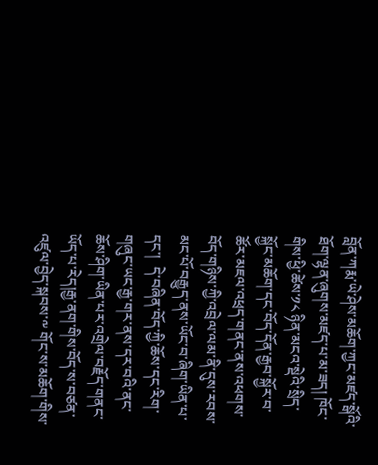བློན་ཀརྨ་ཡེ་ཤེས་མཆོག་ཀྱང་མཛད་སྒོའི་ཐོག་ལྷན་ཞུགས་མཛད་པ་མ་ཟད། ཁོང་གིས་ཕྱི་ཚེས་༡༨ ཉིན་མངའ་སྡེའི་སྲིད་སྐྱོང་མཆོག་དང་བོད་དོན་རྒྱབ་སྐྱོར་བ་ཚོར་མཇལ་འཕྲད་གནང་ནས་འཕགས་བོད་གཉིས་ཀྱི་འབྲེལ་ལམ་ནི་དུས་རབས་མང་པོ་བརྒྱུད་ནས་ཡོང་བ་ཞིག་ཡིན་པ་དང་།  དེ་བཞིན་བོད་ཀྱི་ཆོས་དང་རིག་གཞུང་ཡང་རྒྱ་གར་ནས་དར་བའི་ནང་ཆོས་ཤིག་ཡིན་པར་འགྲེལ་བརྗོད་གནང་ཡོད་པ་རེད།རྒྱ་ནག་གིས་བོད་ས་བཙན་འཛུལ་བྱེད་སྐབས་༸ གོང་ས་མཆོག་གིས་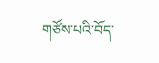གཙོས་པའི་བོད་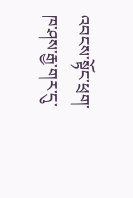འབངས་སྟོང་ཕྲག་ཁ་ཤས་རྒྱ་གར་དུ་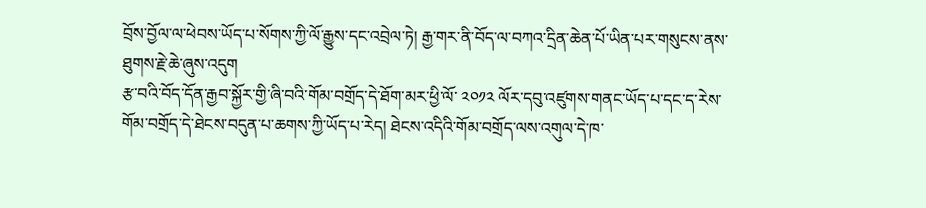བྲོས་བྱོལ་ལ་ཕེབས་ཡོད་པ་སོགས་ཀྱི་ལོ་རྒྱུས་དང་འབྲེལ་ཏེ། རྒྱ་གར་ནི་བོད་ལ་བཀའ་དྲིན་ཆེན་པོ་ཡིན་པར་གསུངས་ནས་ཐུགས་རྗེ་ཆེ་ཞུས་འདུག
རྩ་བའི་བོད་དོན་རྒྱབ་སྐྱོར་གྱི་ཞི་བའི་གོམ་བགྲོད་དེ་ཐོག་མར་ཕྱི་ལོ་ ༢༠༡༢ ལོར་དབུ་འཛུགས་གནང་ཡོད་པ་དང་ད་རེས་གོམ་བགྲོད་དེ་ཐེངས་བདུན་པ་ཆགས་ཀྱི་ཡོད་པ་རེད། ཐེངས་འདིའི་གོམ་བགྲོད་ལས་འགུལ་དེ་ཁ་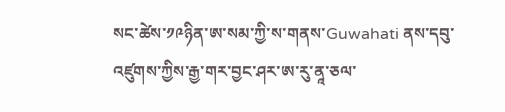སང་ཚེས་༡༩ཉིན་ཨ་སམ་ཀྱི་ས་གནས་Guwahati ནས་དབུ་འཛུགས་ཀྱིས་རྒྱ་གར་བྱང་ཤར་ཨ་རུ་ནཱ་ཅལ་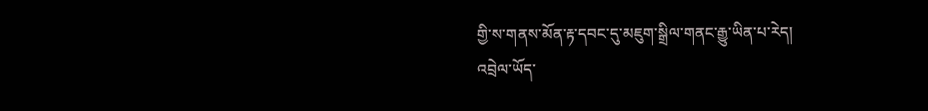གྱི་ས་གནས་མོན་རྟ་དབང་དུ་མཇུག་སྒྲིལ་གནང་རྒྱུ་ཡིན་པ་རེད།
འབྲེལ་ཡོད་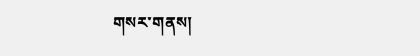གསར་གནས།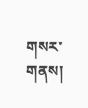གསར་གནས།